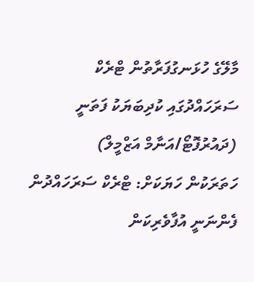މާލޭގެ ހުޅަނގުފަރާތުން ޓްރެކް ސަރަހައްދުގައި ކުދިބަޔަކު ފަތަނީ (ދައުރުފޮޓޯ/އަނާމް އަޒްމީލް)
ހަތަރަކުން ހަޔަކަށް: ޓްރެކް ސަރަހައްދުން ފެންނަނީ އުފާވެރިކަން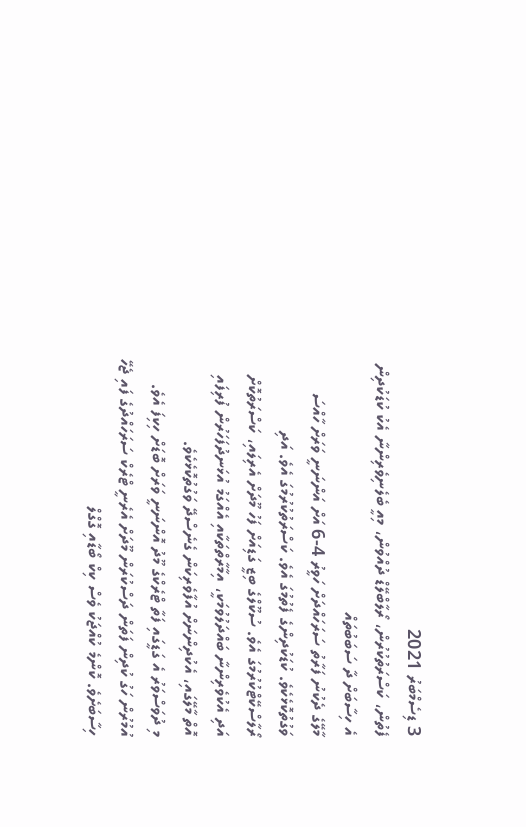3 ޑިސެމްބަރު 2021
ފެތުން، ކަސްރަތުކުރުން، ރޯލާބްލޭޑް ދުއްވުން، މިއީ ބެލެނިވެރިންނާ އެކު ކުޑަކުދިން އެ ހިސާބަށް ދާ ސަބަބުތައް
މާލޭގެ ދެކުނު ފަރާތު ސަރަހައްދަށް ހަވީރު 4-6 އަށް އަންނަނީ ވަރަށް ހާއްސަ ވަގުތުކޮޅެކެވެ. ކުޑަކުދިންގެ ފެތުމުގަ އެވެ. ކަސްރަތުކުރުމުގަ އެވެ. އަދި ރޯލާސްކޭޓްކުރުމުގަ އެވެ. ސުކޫލްގެ ބިޒީ ގަޑިއަށް ފަހު މޫދަށް އެރިލައި، ކަސްރަތުކޮށް އަދި އެކުވެރިންނާ ބައްދަލުވުމަކީ، އިމާރާތްތަކާއި އެއްގަމު އުޅަނދުފަހަރުން ފުރިފައި އޮތް މާލޭގައި، އެކުދިންނަށް އުފާވެރިކަން ގެނެސްދޭ ވަގުތުކޮޅެކެވެ.
މި ދުވަސްވަރު އެ ގަޑީގައި ފަތާ ޓްރެކްގެ މޫދު އޮންނަނީ ވަރަށް ބޮޑަށް ހިކިފަ އެވެ. އުމުރުން ހަގު ކުދިން ފަތަން ދަސްކުރަން މޫދަށް އެރެނީ ޓްރެކް ސަރަހައްދުގެ ފައި ޖެހޭ ހިސާބަށެވެ. ކޮންމެ ކުއްޖަކު ވެސް ކިކް ބޯޑާއި ގޮގްލް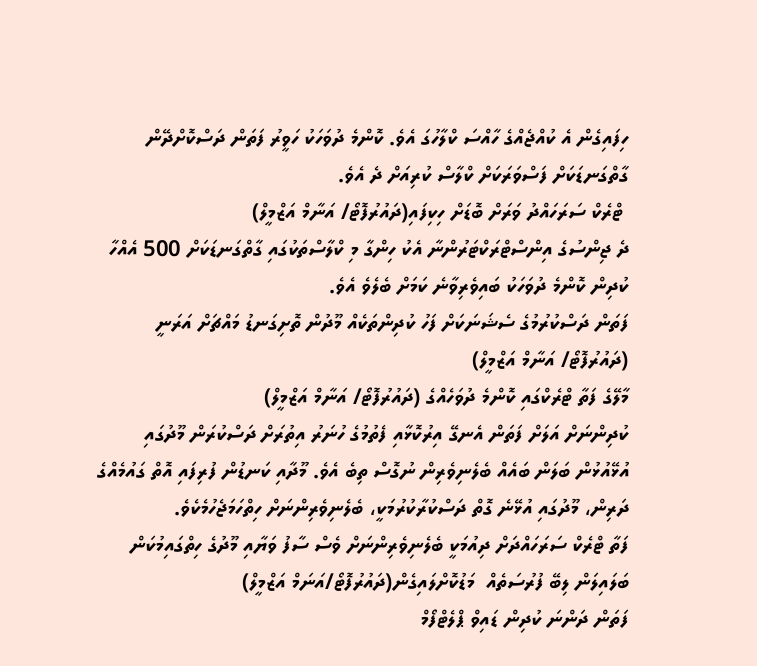ހިފައިގެން އެ ކުއްޖެއްގެ ހާއްސަ ކްލާހުގަ އެވެ. ކޮންމެ ދުވަހަކު ހަވީރު ފަތަން ދަސްކޮށްދޭން ގާތްގަނޑަކަށް ފަސްވަރަކަށް ކްލާސް ކުރިއަށް ދެ އެވެ.
 ޓްރެކް ސަރަހައްދު ވަރަށް ބޮޑަށް ހިކިފައި(ދައުރުފޮޓޯ/ އަނާމް އަޒްމީލް)
ދެ ޖިންސުގެ އިންސްޓްރަކްޓަރުންނާ އެކު ހިންގާ މި ކްލާސްތަކުގައި ގާތްގަނޑަކަށް 500 އެއްހާ ކުދިން ކޮންމެ ދުވަހަކު ބައިވެރިވާނެ ކަމަށް ބެލެވެ އެވެ.
ފަތަން ދަސްކުރުމުގެ ސެޝަނަކަށް ފަހު ކުދިންތަކެއް މޫދުން ތޮށިގަނޑު މައްޗަށް އަރަނީ (ދައުރުފޮޓޯ/ އަނާމް އަޒްމީލް)
މާލޭގެ ފަތާ ޓްރެކްގައި ކޮންމެ ދުވަހެއްގެ (ދައުރުފޮޓޯ/ އަނާމް އަޒްމީލް)
ކުދިންނަށް އަލަށް ފަތަން އެނގޭ އިރުކޮޅާއި ފެތުމުގެ ހުނަރު އިތުރަށް ދަސްކުރަން މޫދުގައި އުޅޭއުޅުން ބަލަން ބައެއް ބެލެނިވެރިން ނުގޮސް ތިބެ އެވެ. މޫދާއި ކަނޑުން ފުރިފައި އޮތް ގައުމެއްގެ ދަރިން، މޫދުގައި އުޅޭނެ ގޮތް ދަސްކުރާކުރުމަކީ، ބެލެނިވެރިންނަށް ހިތްހަމަޖެހުމެކެވެ.
ފަތާ ޓްރެކް ސަރަހައްދަށް ދިއުމަކީ ބެލެނިވެރިންނަށް ވެސް ސާފު ވަޔާއި މޫދުގެ ހިތްގައިމުކަން ބަލައިލަން ލިބޭ ފުރުސަތެއް  މަޑުކޮށްލައިގެން(ދައުރުފޮޓޯ/އަނަމް އަޒްމީލް)
ފަތަން ދަންނަ ކުދިން ޑައިވް ޕްލެޓްފޯމް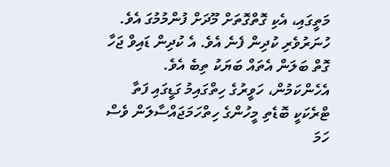މަތީގައި، އެކި ގޮތްގޮތަށް މޫދަށް ފުންމުމުގަ އެވެ. ހުނަރުވެރި ކުދިން ފެނެ އެވެ. އެ ކުދިން ޑައިވް ޖަހާ ގޮތް ބަލަން އެތައް ބަޔަކު ތިބެ އެވެ. އެހެންކަމުން، ހަވީރުގެ ހިތްގައިމު ގަޑީގައި ފަތާ ޓްރެކަކީ ބޮޑެތި މީހުންގެ ހިތްހަމަޖައްސާލަން ވެސް ހަމަ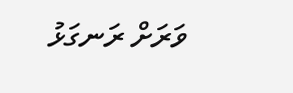ވަރަށް ރަނގަޅު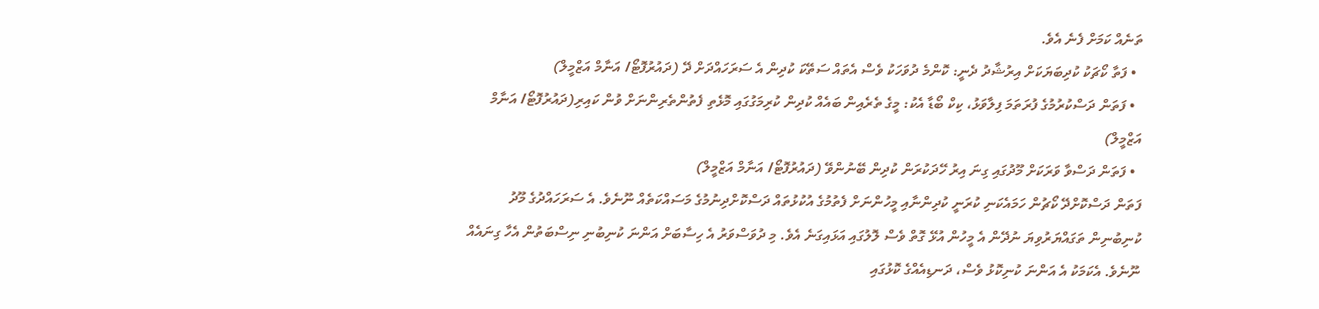ތަނެއް ކަމަށް ފެނެ އެވެ.
  • ފަތާ ކޯޗަކު ކުދިބަޔަކަށް އިރުޝާދު ދެނީ: ކޮންމެ ދުވަހަކު ވެސް އެތައް ސަތޭކަ ކުދިން އެ ސަރަހައްދަށް ދޭ (ދައުރުފޮޓޯ/ އަނާމް އަޒްމީލް)
  • ފަތަން ދަސްކުރުމުގެ ފުރަތަމަ ފިލާވަޅު، ކިކް ބޯޑާ އެކު: މީގެ ތެރެއިން ބައެއް ކުދިން ކުރިމަގުގައި މޮޅެތި ފެތުންތެރިންނަށް ވުން ކައިރި(ދައުރުފޮޓޯ/ އަނާމް އަޒްމީލް)
  • ފަތަން ދަސްވާ ވަރަކަށް މޫދުގައި ގިނަ އިރު ހޭދަކުރަން ކުދިން ބޭނުންވޭ (ދައުރުފޮޓޯ/ އަނާމް އަޒްމީލް)
ފަތަން ދަސްކޮށްދޭ ކޯޗުން ހަމައެކަނި ކުރަނީ ކުދިންނާއި މީހުންނަށް ފެތުމުގެ އުކުޅުތައް ދަސްކޮށްދިނުމުގެ މަސައްކަތެއް ނޫނެވެ. އެ ސަރަހައްދުގެ މޫދު ކުނިބުނިން ތަގައްޔަރުވިޔަ ނުދޭން އެ މީހުން އުޅޭ ގޮތް ވެސް ލޮލުގައި އަޅައިގަނެ އެވެ. މި ދުވަސްވަރު އެ ހިސާބަށް އަންނަ ކުނިބުނި ނިސްބަތުން އެހާ ގިނައެއް ނޫނެވެ. އެކަމަކު އެ އަންނަ ކުނިކޮޅު ވެސް، ދަނޑިއެއްގެ ކޮޅުގައި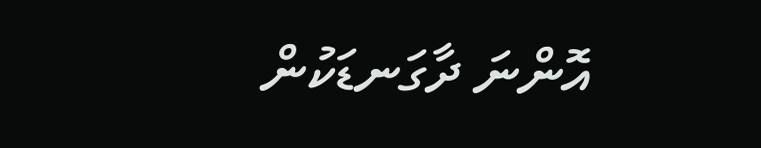އޮންނަ ދާގަނޑަކުން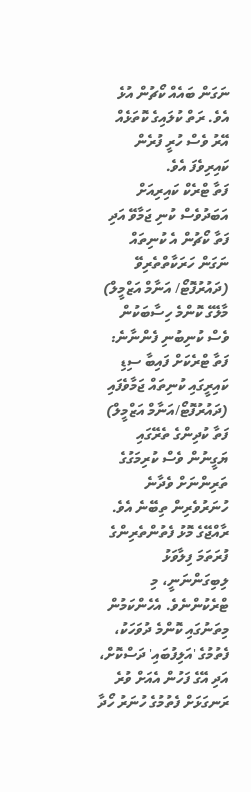ނަގަން ބައެއް ކޯޗުން އުޅެ އެވެ. ރަތް ކުލައިގެ ކޮތަޅެއް އޭރު ވެސް ހުރީ ފުރެން ކައިރިވެފަ އެވެ.
ފަތާ ޓްރެކް ކައިރިއަށް އަބަދުވެސް ކުނި ޖަމާވޭ އަދި ފަތާ ކޯޗުން އެ ކުނިތައް ނަގަން ހަރަކާތްތެރިވޭ (ދައުރުފޮޓޯ/ އަނާމް އަޒްމީލް)
މާލޭގެ ކޮންމެ ހިސާބަކުން ވެސް ކުނިބުނި ފެންނާނެ: ފަތާ ޓްރެކަށް ފައިބާ ސިޑި ކައިރީގައި ކުނިތައް ޖަމާވެފައި (ދައުރުފޮޓޯ/އަނާމް އަޒްމީލް)
ފަތާ ކުދިންގެ ތެރޭގައި ޔަގީނުން ވެސް ކުރިމަގުގެ ތަރިންނަށް ވެދާނެ ހުނަރުވެރިން ތިބޭނެ އެވެ. ރާއްޖޭގެ މޮޅު ފެތުންތެރިންގެ ފުރަތަމަ ފިލާވަޅު ލިބިގަންނަނީ، މި ޓްރެކުންނެވެ. އެހެންކަމުން މިތަނުގައި ކޮންމެ ދުވަހަކު، ފެތުމުގެ 'އަލިފުބައި' ދަސްކޮށް، އަދި އޭގެ ފަހުން އެއަށް ވުރެ ރަނގަޅަށް ފެތުމުގެ ހުނަރު ހޯދާ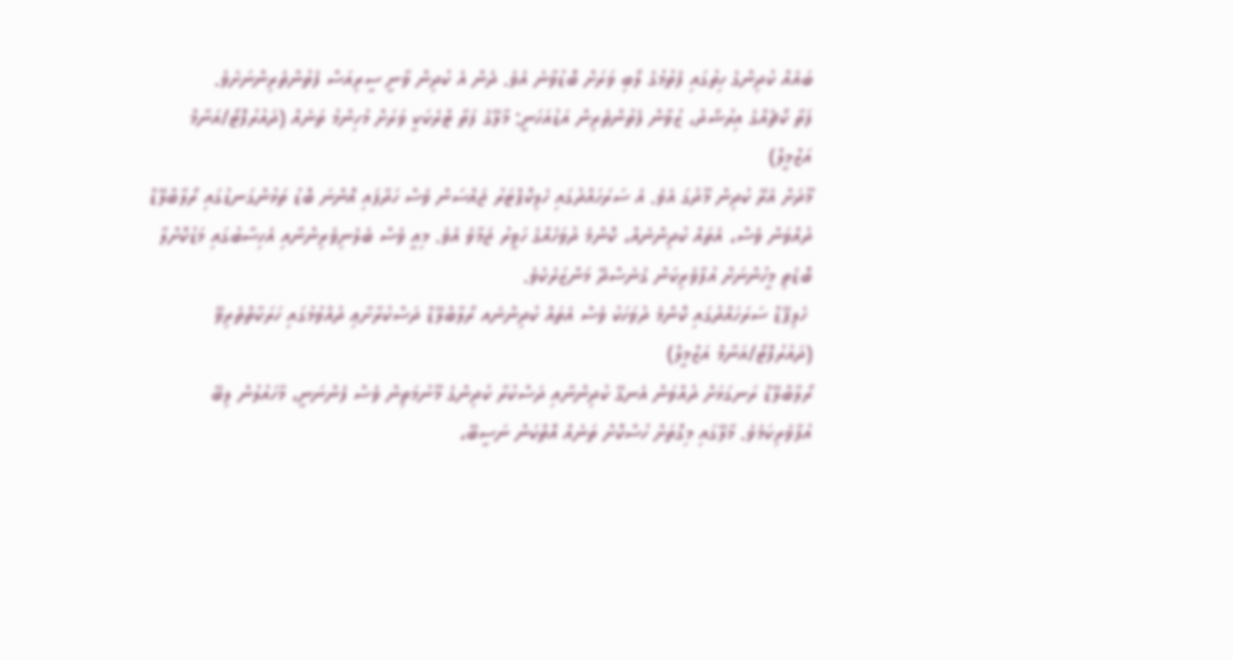ބައެއް ކުދިންގެ ހިތުގައި ފެތުމުގެ ލޯބި ވަރަށް ބޮޑުވާނެ އެވެ. ދެން އެ ކުދިން ވާނީ ސީރިއަސް ފެތުންތެރިންނަށެވެ.
ފަތާ ކޯޗެއްގެ އިރުޝާދު، ޒުވާން ފެތުންތެރިން އަޑުއަހަނީ: މާލޭގެ ފަތާ ޓްރެކަކީ ވަރަށް މުހިންމު ތަނެއް (ދައުރުފޮޓޯ/އަނާމް އަޒްމީލް)
މޫދަށް އެރޭ ކުދިން މޫދުގަ އެވެ. އެ ސަރަހައްދުގައި ހެލިކޮޕްޓަރު ޖައްސަން ވެސް ހަދާފައި އޮންނަ ބޮޑު ތަޅުންގަނޑުގައި ރޯލާބްލޭޑް ދުއްވަން ވެސް، އެތައް ކުދިންނެއް، ކޮންމެ ދުވަހެއްގެ ހަވީރު ޖަމާވެ އެވެ. މިއީ ވެސް ބެލެނިވެރިންނާއި އެހިސާބުގައި މަޑުކޮށްލާ ބޮޑެތި މީހުންނަށް އުފާވެރިކަން ގެނެސްދޭ މަންޒަރެކެވެ.
 ހެލިޕޭޑް ސަރަހައްދުގައި ކޮންމެ ދުވަހަކު ވެސް އެތައް ކުދިންނެއ ރޯލާބްލޭޑް ދަސްކުރާށާޢި ދުއްވުމުގައި ހަރަކާތްތެރިވޭ (ދައުރުފޮޓޯ/އަނާމް އަޒްމީލް)
ރޯލާބްލޭޑް ރަނގަޅަށް ދުއްވަން އެނގޭ ކުދިންނާއި ދަސްކުރާ ކުދިންގެ މޫނުމަތިން ވެސް ފެންނަނީ، މާހައުލުން ލިބޭ އުފާވެރިކަމެވެ. މާލޭގައި މިގޮތަށް ހުސްކޮށް ތަނެއް އޮތްކަން ނަސީބޭ،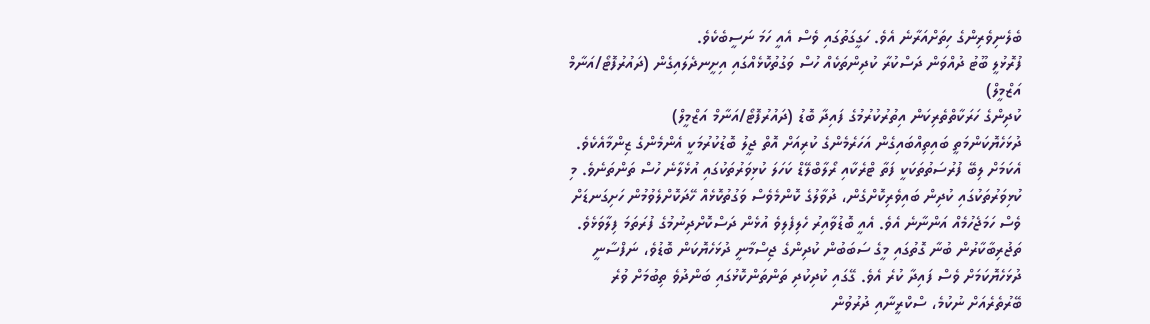ބެލެނިވެރިންގެ ހިތަށްއަރާނެ އެވެ. ހަގީގަތުގައި ވެސް އެއީ ހަމަ ނަސީބެކެވެ.
ފުރޮޅުލީ ބޫޓު ދުއްވަން ދަސްކުރާ ކުދިންތަކެއް ހުސް ވަގުތުކޮޅެއްގައި އިށީނދެލައިގެން (ދައުރުފޮޓޯ/އަނާމް އަޒްމީލް)
ކުދިންގެ ހަރަކާތްތެރިކަން އިތުރުކުރުމުގެ ފައިދާ ބޮޑު (ދައުރުފޮޓޯ/އަނާމް އަޒްމީލް)
ދުޅަހެޔޮކަންމަތީ ބައިތިއްބައިގެން އަހަރެމެންގެ ކުރިއަށް އޮތް ޖީލު ބޮޑުކުރުމަކީ އެންމެންގެ ޒިންމާއެކެވެ. އެކަމަށް ލިބޭ ފުރުސަތުތަކަކީ ފަތާ ޓްރެކާއި ރޯލާބްލޭޑް ކަހަލަ ކުޅިވަރުތަކުގައި އުޅެލާނެ ހުސް ތަންތަނެވެ. މި ކުޅިވަރުތަކުގައި ކުދިން ބައިވެރިކޮށްގެން، ދުވާލުގެ ކޮންމެވެސް ވަގުތުކޮޅެއް ހޭދަކޮށްލެވުމުން ހަށިގަނޑަށް ވެސް ހަމަޖެހުމެއް އަންނާނެ އެވެ. އެއީ ބޮޑުވާއިރު ހެލިފެލިވެ އުޅެން ދަސްކޮށްދިނުމުގެ ފުރަތަމަ ފިލާވަޅެވެ.
ތަޖުރިބާކާރުން ބުނާ ގޮތުގައި މީގެ ސަބަބުން ކުދިންގެ ޖިސްމާނީ ދުޅަހެޔޮކަން ބޮޑުވެ، ނަފްސާނީ ދުޅަހެޔޮކަމަށް ވެސް ފައިދާ ކުރެ އެވެ. ގޭގައި ކުދިކުދި ތަންތަންކޮޅުގައި ބަންދުވެ ތިބުމަށް ވުރެ ބޭރުތެރެއަށް ނުކުމެ، ސްކްރީނާއި ދުރުވުން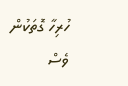ހުރިހާ ގޮތަކުން ވެސް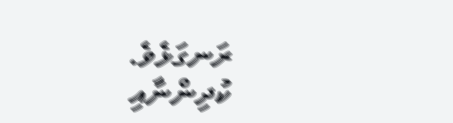ރަނގަޅެވެ. ކުދިންނާއި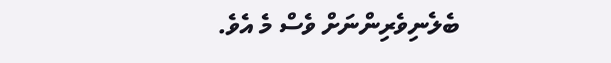ބެލެނިވެރިންނަށް ވެސް މެ އެވެ.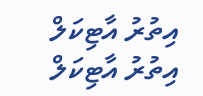އިތުރު އާޓިކަލް
އިތުރު އާޓިކަލް